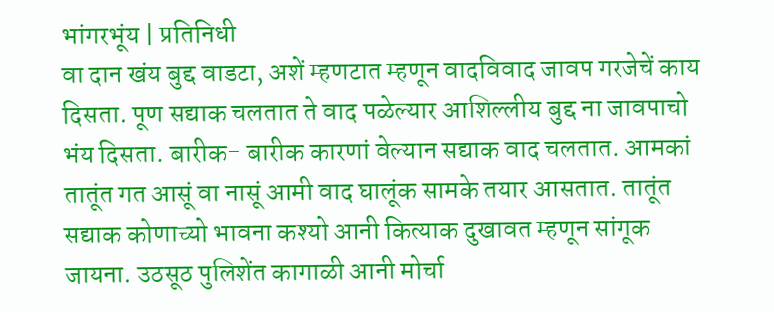भांगरभूंय | प्रतिनिधी
वा दान खंय बुद्द वाडटा, अशें म्हणटात म्हणून वादविवाद जावप गरजेचें काय दिसता. पूण सद्याक चलतात ते वाद पळेल्यार आशिल्लीय बुद्द ना जावपाचो भंय दिसता. बारीक- बारीक कारणां वेल्यान सद्याक वाद चलतात. आमकां तातूंत गत आसूं वा नासूं आमी वाद घालूंक सामके तयार आसतात. तातूंत सद्याक कोणाच्यो भावना कश्यो आनी कित्याक दुखावत म्हणून सांगूक जायना. उठसूठ पुलिशेंत कागाळी आनी मोर्चा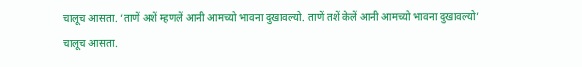चालूच आसता. ‘ताणें अशें म्हणलें आनी आमच्यो भावना दुखावल्यो. ताणें तशें केलें आनी आमच्यो भावना दुखावल्यो’ चालूच आसता.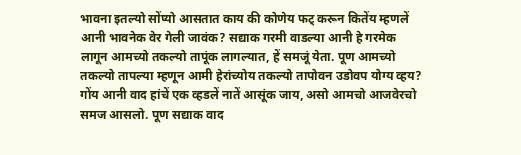भावना इतल्यो सोंप्यो आसतात काय की कोणेय फट् करून कितेंय म्हणलें आनी भावनेक वेर गेली जावंक? सद्याक गरमी वाडल्या आनी हे गरमेक लागून आमच्यो तकल्यो तापूंक लागल्यात, हें समजूं येता. पूण आमच्यो तकल्यो तापल्या म्हणून आमी हेरांच्योय तकल्यो तापोवन उडोवप योग्य व्हय?
गोंय आनी वाद हांचें एक व्हडलें नातें आसूंक जाय, असो आमचो आजवेरचो समज आसलो. पूण सद्याक वाद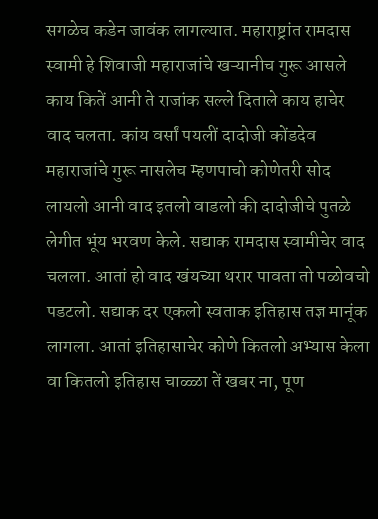सगळेच कडेन जावंक लागल्यात. महाराष्ट्रांत रामदास स्वामी हे शिवाजी महाराजांचे खऱ्यानीच गुरू आसले काय कितें आनी ते राजांक सल्ले दिताले काय हाचेर वाद चलता. कांय वर्सां पयलीं दादोजी कोंडदेव महाराजांचे गुरू नासलेच म्हणपाचो कोणेतरी सोद लायलो आनी वाद इतलो वाडलो की दादोजीचे पुतळे लेगीत भूंय भरवण केले. सद्याक रामदास स्वामीचेर वाद चलला. आतां हो वाद खंयच्या थरार पावता तो पळोवचो पडटलो. सद्याक दर एकलो स्वताक इतिहास तज्ञ मानूंक लागला. आतां इतिहासाचेर कोणे कितलो अभ्यास केला वा कितलो इतिहास चाळ्ळा तें खबर ना, पूण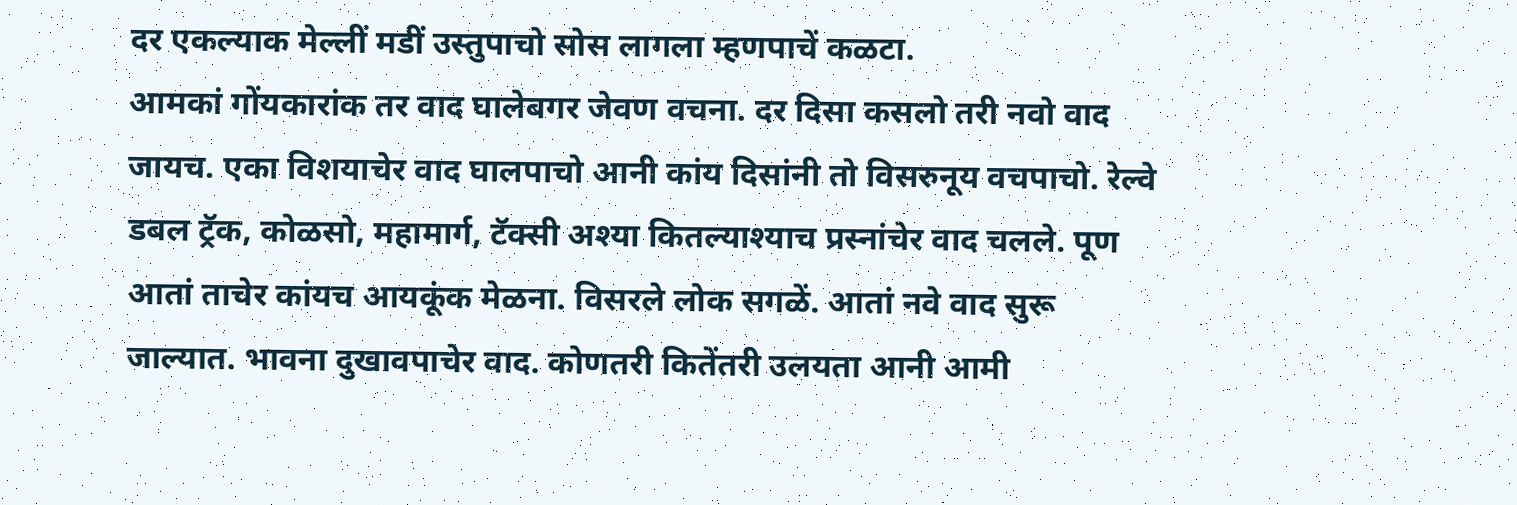दर एकल्याक मेल्लीं मडीं उस्तुपाचो सोस लागला म्हणपाचें कळटा.
आमकां गोंयकारांक तर वाद घालेबगर जेवण वचना. दर दिसा कसलो तरी नवो वाद जायच. एका विशयाचेर वाद घालपाचो आनी कांय दिसांनी तो विसरुनूय वचपाचो. रेल्वे डबल ट्रॅक, कोळसो, महामार्ग, टॅक्सी अश्या कितल्याश्याच प्रस्नांचेर वाद चलले. पूण आतां ताचेर कांयच आयकूंक मेळना. विसरले लोक सगळें. आतां नवे वाद सुरू जाल्यात. भावना दुखावपाचेर वाद. कोणतरी कितेंतरी उलयता आनी आमी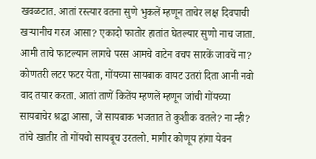खवळटात. आतां रस्त्यार वतना सुणे भुकलें म्हणून ताचेर लक्ष दिवपाची खऱ्यानीच गरज आसा? एकादो फातोर हातांत घेतल्यार सुणो नाच जाता. आमी ताचे फाटल्यान लागचे परस आमचे वाटेन वचप सारकें जावचें ना?
कोणतरी लटर फटर येता, गोंयच्या सायबाक वायट उतरां दिता आनी नवो वाद तयार करता. आतां ताणें कितेंय म्हणलें म्हणून जांची गोंयच्या सायबाचेर श्रद्धा आसा, जे सायबाक भजतात ते कुशीक वतले? ना न्ही? तांचे खातीर तो गोंयचो सायबूच उरतलो. मागीर कोणूय हांगा येवन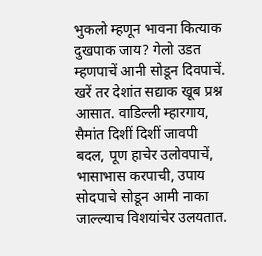भुकलो म्हणून भावना कित्याक दुखपाक जाय? गेलो उडत म्हणपाचें आनी सोडून दिवपाचें.
खरें तर देशांत सद्याक खूब प्रश्न आसात. वाडिल्ली म्हारगाय, सैमांत दिशीं दिशीं जावपी बदल, पूण हाचेर उलोवपाचें, भासाभास करपाची, उपाय सोदपाचे सोडून आमी नाका जाल्ल्याच विशयांचेर उलयतात.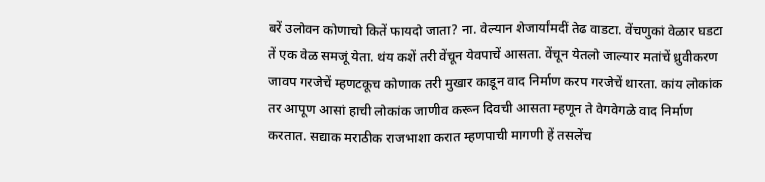बरें उलोवन कोणाचो कितें फायदो जाता? ना. वेल्यान शेजार्यांमदीं तेढ वाडटा. वेंचणुकां वेळार घडटा तें एक वेळ समजूं येता. थंय कशें तरी वेंचून येवपाचें आसता. वेंचून येतलो जाल्यार मतांचें ध्रुवीकरण जावप गरजेचें म्हणटकूच कोणाक तरी मुखार काडून वाद निर्माण करप गरजेचें थारता. कांय लोकांक तर आपूण आसां हाची लोकांक जाणीव करून दिवची आसता म्हणून ते वेगवेगळे वाद निर्माण करतात. सद्याक मराठीक राजभाशा करात म्हणपाची मागणी हें तसलेंच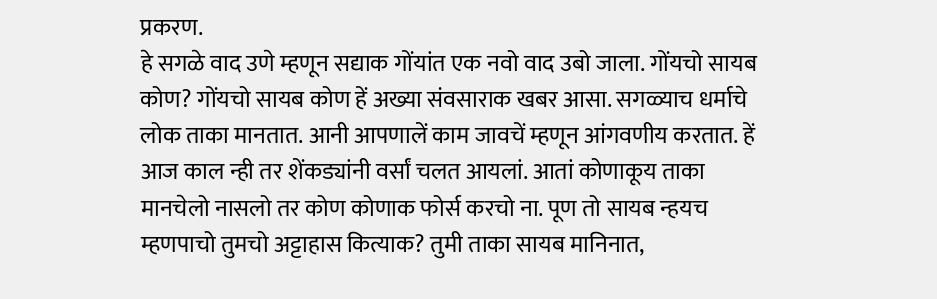प्रकरण.
हे सगळे वाद उणे म्हणून सद्याक गोंयांत एक नवो वाद उबो जाला. गोंयचो सायब कोण? गोंयचो सायब कोण हें अख्या संवसाराक खबर आसा. सगळ्याच धर्माचे लोक ताका मानतात. आनी आपणालें काम जावचें म्हणून आंगवणीय करतात. हें आज काल न्ही तर शेंकड्यांनी वर्सां चलत आयलां. आतां कोणाकूय ताका मानचेलो नासलो तर कोण कोणाक फोर्स करचो ना. पूण तो सायब न्हयच म्हणपाचो तुमचो अट्टाहास कित्याक? तुमी ताका सायब मानिनात,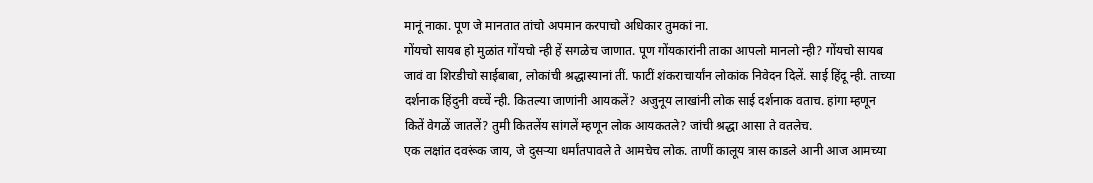मानूं नाका. पूण जे मानतात तांचो अपमान करपाचो अधिकार तुमकां ना.
गोंयचो सायब हो मुळांत गोंयचो न्ही हें सगळेच जाणात. पूण गोंयकारांनी ताका आपलो मानलो न्ही? गोंयचो सायब जावं वा शिरडीचो साईबाबा, लोकांची श्रद्धास्यानां तीं. फाटीं शंकराचार्यांन लोकांक निवेदन दिलें. साई हिंदू न्ही. ताच्या दर्शनाक हिंदुनी वच्चें न्ही. कितल्या जाणांनी आयकलें? अजुनूय लाखांनी लोक साई दर्शनाक वताच. हांगा म्हणून कितें वेगळें जातलें? तुमी कितलेंय सांगलें म्हणून लोक आयकतले? जांची श्रद्धा आसा ते वतलेच.
एक लक्षांत दवरूंक जाय, जे दुसऱ्या धर्मांतपावले ते आमचेच लोक. ताणीं कालूय त्रास काडले आनी आज आमच्या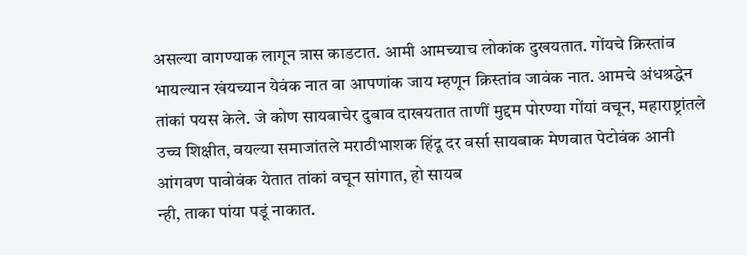असल्या वागण्याक लागून त्रास काडटात. आमी आमच्याच लोकांक दुखयतात. गोंयचे क्रिस्तांव भायल्यान खंयच्यान येवंक नात वा आपणांक जाय म्हणून क्रिस्तांव जावंक नात. आमचे अंधश्रद्धेन तांकां पयस केले. जे कोण सायबाचेर दुबाव दाखयतात ताणीं मुद्दम पोरण्या गोंयां वचून, महाराष्ट्रांतले उच्च शिक्षीत, वयल्या समाजांतले मराठीभाशक हिंदू दर वर्सा सायबाक मेणवात पेटोवंक आनी आंगवण पावोवंक येतात तांकां वचून सांगात, हो सायब
न्ही, ताका पांया पडूं नाकात.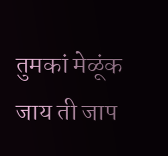तुमकां मेळूंक जाय ती जाप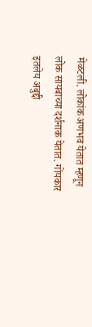मेळटली. लोकांक अणभव येतात म्हणून लोक सायबाच्या दर्शनाक येतात. गोंयकार इतलेय अबुद्दी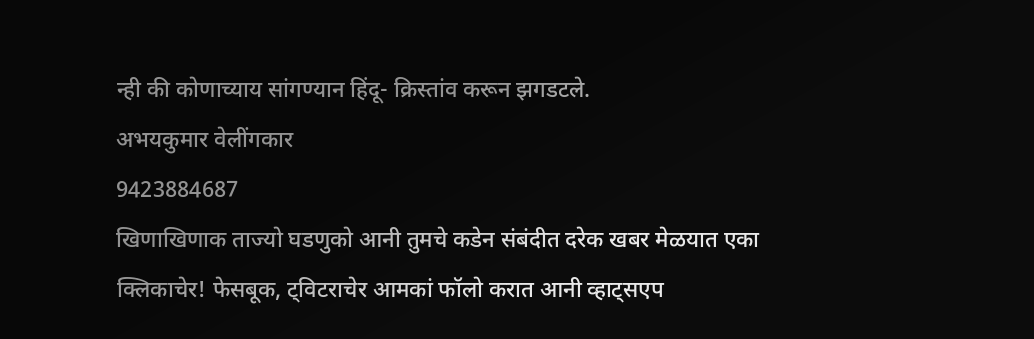न्ही की कोणाच्याय सांगण्यान हिंदू- क्रिस्तांव करून झगडटले.
अभयकुमार वेलींगकार
9423884687
खिणाखिणाक ताज्यो घडणुको आनी तुमचे कडेन संबंदीत दरेक खबर मेळयात एका क्लिकाचेर! फेसबूक, ट्विटराचेर आमकां फॉलो करात आनी व्हाट्सएप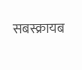सबस्क्रायब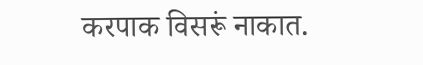करपाक विसरूं नाकात.